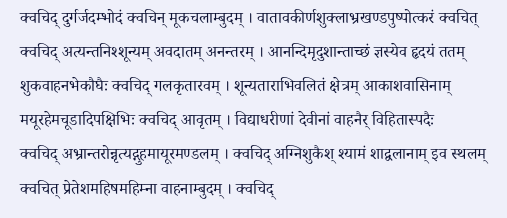क्वचिद् दुर्गर्जदम्भोदं क्वचिन् मूकचलाम्बुदम् । वातावकीर्णशुक्लाभ्रखण्डपुष्पोत्करं क्वचित्
क्वचिद् अत्यन्तनिश्शून्यम् अवदातम् अनन्तरम् । आनन्दिमृदुशान्ताच्छं ज्ञस्येव हृदयं ततम्
शुकवाहनभेकौघैः क्वचिद् गलकृतारवम् । शून्यताराभिवलितं क्षेत्रम् आकाशवासिनाम्
मयूरहेमचूडादिपक्षिभिः क्वचिद् आवृतम् । विद्याधरीणां देवीनां वाहनैर् विहितास्पदैः
क्वचिद् अभ्रान्तरोन्नृत्यद्गुहमायूरमण्डलम् । क्वचिद् अग्निशुकैश् श्यामं शाद्वलानाम् इव स्थलम्
क्वचित् प्रेतेशमहिषमहिम्ना वाहनाम्बुदम् । क्वचिद्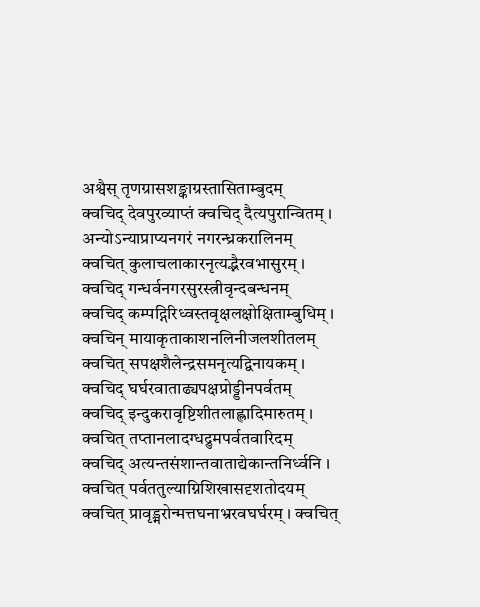अश्वैस् तृणग्रासशङ्काग्रस्तासिताम्बुदम्
क्वचिद् देवपुरव्याप्तं क्वचिद् दैत्यपुरान्वितम् । अन्योऽन्याप्राप्यनगरं नगरन्ध्रकरालिनम्
क्वचित् कुलाचलाकारनृत्यद्भैरवभासुरम् । क्वचिद् गन्धर्वनगरसुरस्त्रीवृन्दबन्धनम्
क्वचिद् कम्पद्गिरिध्वस्तवृक्षलक्षोक्षिताम्बुधिम् । क्वचिन् मायाकृताकाशनलिनीजलशीतलम्
क्वचित् सपक्षशैलेन्द्रसमनृत्यद्विनायकम् । क्वचिद् घर्घरवाताढ्यपक्षप्रोड्डीनपर्वतम्
क्वचिद् इन्दुकरावृष्टिशीतलाह्लादिमारुतम् । क्वचित् तप्तानलादग्धद्रुमपर्वतवारिदम्
क्वचिद् अत्यन्तसंशान्तवाताद्येकान्तनिर्ध्वनि । क्वचित् पर्वततुल्याग्निशिखासदृशतोदयम्
क्वचित् प्रावृड्भरोन्मत्तघनाभ्ररवघर्घरम् । क्वचित्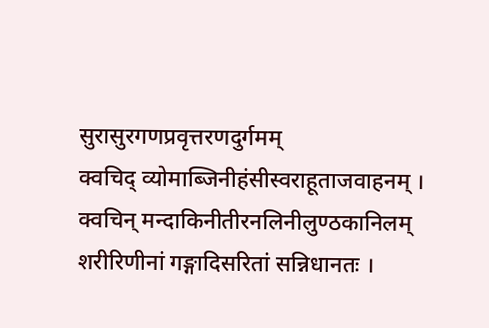सुरासुरगणप्रवृत्तरणदुर्गमम्
क्वचिद् व्योमाब्जिनीहंसीस्वराहूताजवाहनम् । क्वचिन् मन्दाकिनीतीरनलिनीलुण्ठकानिलम्
शरीरिणीनां गङ्गादिसरितां सन्निधानतः ।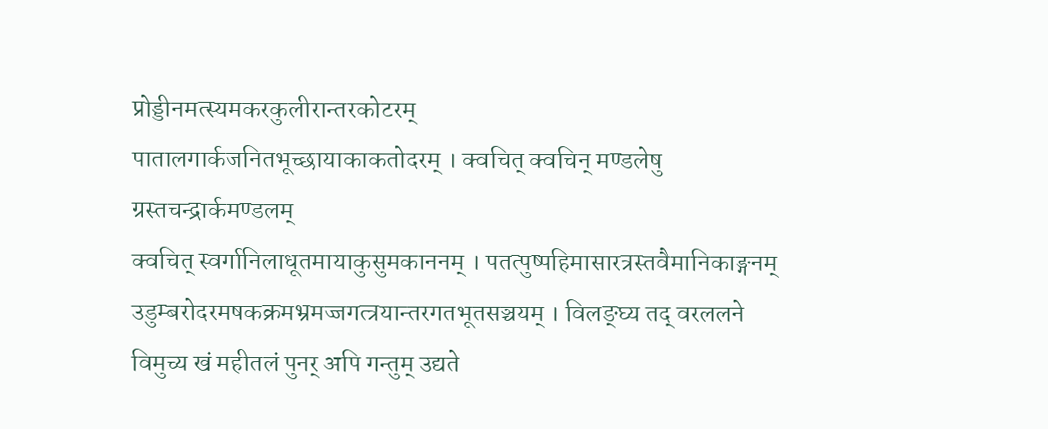प्रोड्डीनमत्स्यमकरकुलीरान्तरकोटरम्
पातालगार्कजनितभूच्छायाकाकतोदरम् । क्वचित् क्वचिन् मण्डलेषु ग्रस्तचन्द्रार्कमण्डलम्
क्वचित् स्वर्गानिलाधूतमायाकुसुमकाननम् । पतत्पुष्पहिमासारत्रस्तवैमानिकाङ्गनम्
उडुम्बरोदरमषकक्रमभ्रमज्जगत्त्रयान्तरगतभूतसञ्चयम् । विलङ्घ्य तद् वरललने विमुच्य खं महीतलं पुनर् अपि गन्तुम् उद्यते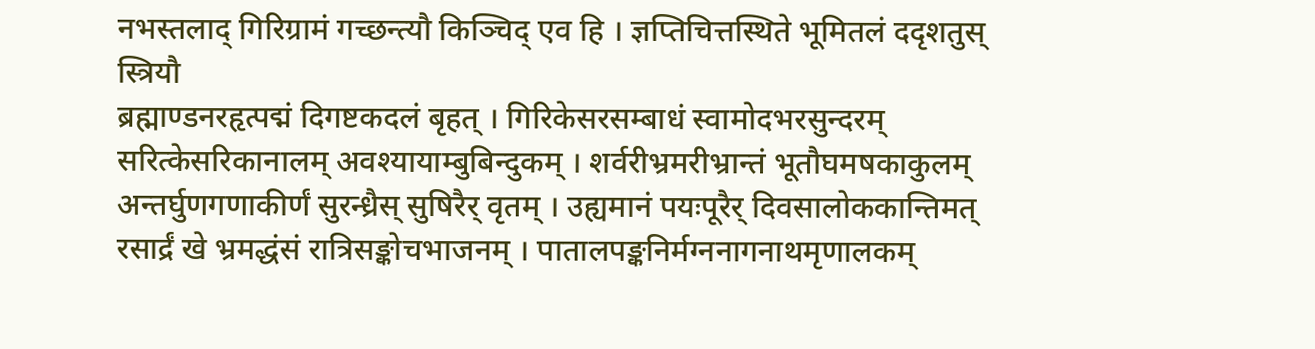नभस्तलाद् गिरिग्रामं गच्छन्त्यौ किञ्चिद् एव हि । ज्ञप्तिचित्तस्थिते भूमितलं ददृशतुस् स्त्रियौ
ब्रह्माण्डनरहृत्पद्मं दिगष्टकदलं बृहत् । गिरिकेसरसम्बाधं स्वामोदभरसुन्दरम्
सरित्केसरिकानालम् अवश्यायाम्बुबिन्दुकम् । शर्वरीभ्रमरीभ्रान्तं भूतौघमषकाकुलम्
अन्तर्घुणगणाकीर्णं सुरन्ध्रैस् सुषिरैर् वृतम् । उह्यमानं पयःपूरैर् दिवसालोककान्तिमत्
रसार्द्रं खे भ्रमद्धंसं रात्रिसङ्कोचभाजनम् । पातालपङ्कनिर्मग्ननागनाथमृणालकम्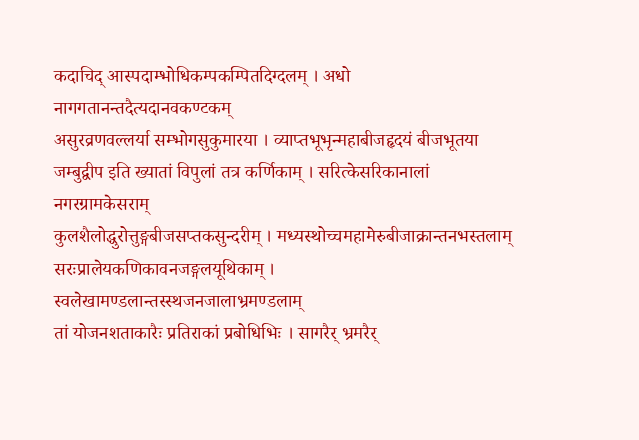कदाचिद् आस्पदाम्भोधिकम्पकम्पितदिग्दलम् । अधो नागगतानन्तदैत्यदानवकण्टकम्
असुरव्रणवल्लर्या सम्भोगसुकुमारया । व्याप्तभूभृन्महाबीजहृदयं बीजभूतया
जम्बुद्वीप इति ख्यातां विपुलां तत्र कर्णिकाम् । सरित्केसरिकानालां नगरग्रामकेसराम्
कुलशैलोद्धुरोत्तुङ्गबीजसप्तकसुन्दरीम् । मध्यस्थोच्चमहामेरुबीजाक्रान्तनभस्तलाम्
सरःप्रालेयकणिकावनजङ्गलयूथिकाम् । स्वलेखामण्डलान्तस्स्थजनजालाभ्रमण्डलाम्
तां योजनशताकारैः प्रतिराकां प्रबोधिभिः । सागरैर् भ्रमरैर्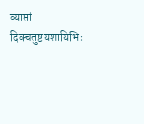व्याप्तां दिक्चतुष्टयशायिभिः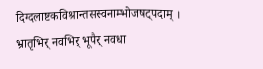दिग्दलाष्टकविश्रान्तसस्वनाम्भोजषट्पदाम् । भ्रातृभिर् नवभिर् भूपैर् नवधा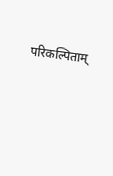परिकल्पिताम्